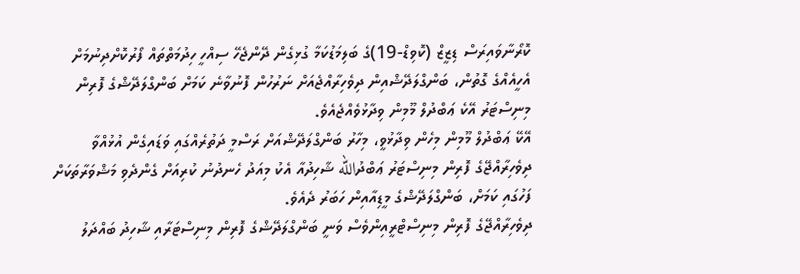ކޮރޯނާވައިރަސް ޑިޒީޒް (ކޮވިޑް-19)ގެ ބަލިމަޑުކަމާ ގުޅިގެން ދޭންޖެހޭ ސިއްހީ ހިދުމަތްތައް ފޯރުކޮށްދިނުމަށް އެހީއެއްގެ ގޮތުން، ބަންގްލަދޭޝްއިން ދިވެހިރާއްޖެއަށް ނަރުހުން ފޮނުވާނެ ކަމަށް ބަންގްލަދޭޝްގެ ފޮރިން މިނިސްޓަރު އޭކެ ޢަބްދުލް މޫމިން ވިދާޅުވެއްޖެއެވެ.
އޭކޭ ޢަބްދުލް މޫމިން މިހެން ވިދާޅުވީ، މިހާރު ބަންގްލަދޭޝްއަށް ރަސްމީ ދަތުރެއްގައި ވަޑައިގެން އުޅުއްވާ ދިވެހިރާއްޖޭގެ ފޮރިން މިނިސްޓަރު ޢަބްދުالله ޝާހިދުއާ އެކު މިއަދު ހެނދުނު ކުރިއަށް ގެންދެވި މަޝްވަރާތަކަށް ފަހުގައި ކަމަށް، ބަންގްލަދޭޝްގެ މީޑިއާއިން ހަބަރު ދެއެވެ.
ދިވެހިރާއްޖޭގެ ފޮރިން މިނިސްޓްރީއިންވެސް ވަނީ ބަންގްލަދޭޝްގެ ފޮރިން މިނިސްޓަރާއި ޝާހިދު ބައްދަލު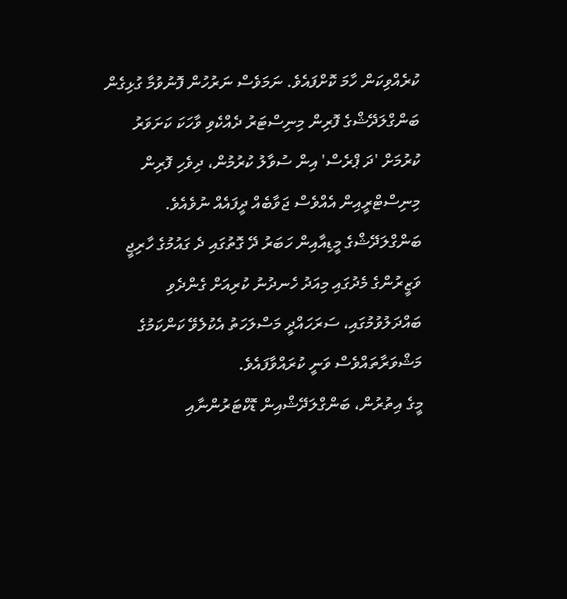ކުރެއްވިކަން ހާމަ ކޮށްފައެވެ. ނަމަވެސް ނަރުހުން ފޮނުވުމާ ގުޅިގެން ބަންގްލަދޭޝްގެ ފޮރިން މިނިސްޓަރު ދެއްކެވި ވާހަކަ ކަށަވަރު ކުރުމަށް 'ދަ ޕްރެސް' އިން ސުވާލު ކުރުމުން، ދިވެހި ފޮރިން މިނިސްޓްރީއިން އެއްވެސް ޖަވާބެއް ދީފައެއް ނުވެއެވެ.
ބަންގްލަދޭޝްގެ މީޑިއާއިން ހަބަރު ދޭ ގޮތުގައި ދެ ގައުމުގެ ހާރިޖީ ވަޒީރުންގެ މެދުގައި މިއަދު ހެނދުނު ކުރިއަށް ގެންދެވި ބައްދަލުވުމުގައި، ސަރަހައްދީ މަސްލަހަތު އެކުލެވޭ ކަންކަމުގެ މަޝްވަރާތައްވެސް ވަނީ ކުރައްވާފައެވެ.
މީގެ އިތުރުން، ބަންގްލަދޭޝްއިން ޑޮކްޓަރުންނާއި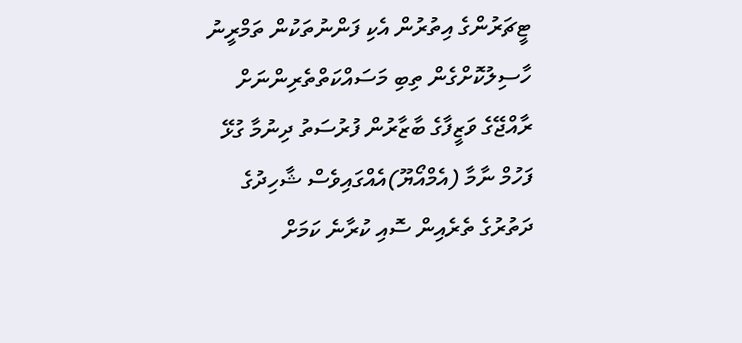ޓީޗަރުންގެ އިތުރުން އެކި ފަންނުތަކުން ތަމްރީނު ހާސިލުކޮށްގެން ތިބި މަސައްކަތްތެރިންނަށް ރާއްޖޭގެ ވަޒީފާގެ ބާޒާރުން ފުރުސަތު ދިނުމާ ގުޅޭ ފަހުމް ނާމާ (އެމްއޯޔޫ)އެއްގައިވެސް ޝާހިދުގެ ދަތުރުގެ ތެރެއިން ސޮއި ކުރާނެ ކަމަށް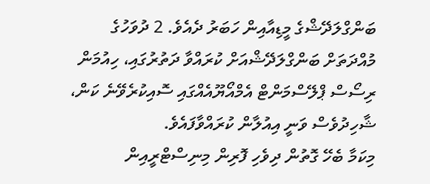ބަންގްލަދޭޝްގެ މީޑިއާއިން ހަބަރު ދެއެވެ. 2 ދުވަހުގެ މުއްދަތަށް ބަންގްލަދޭޝްއަށް ކުރައްވާ ދަތުރުގައި، ހިއުމަން ރިސޯސް ޕްލޭސްމަންޓް އެމްއޯޔޫއެއްގައި ސޮއިކުރެވޭނެ ކަން، ޝާހިދުވެސް ވަނީ އިއުލާން ކުރައްވާފައެވެ.
މިކަމާ ބެހޭ ގޮތުން ދިވެހި ފޮރިން މިނިސްޓްރީއިން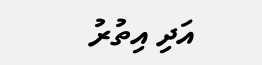އަދި އިތުރު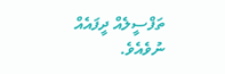ތަފްސީލެއް ދީފައެއް ނުވެއެވެ.